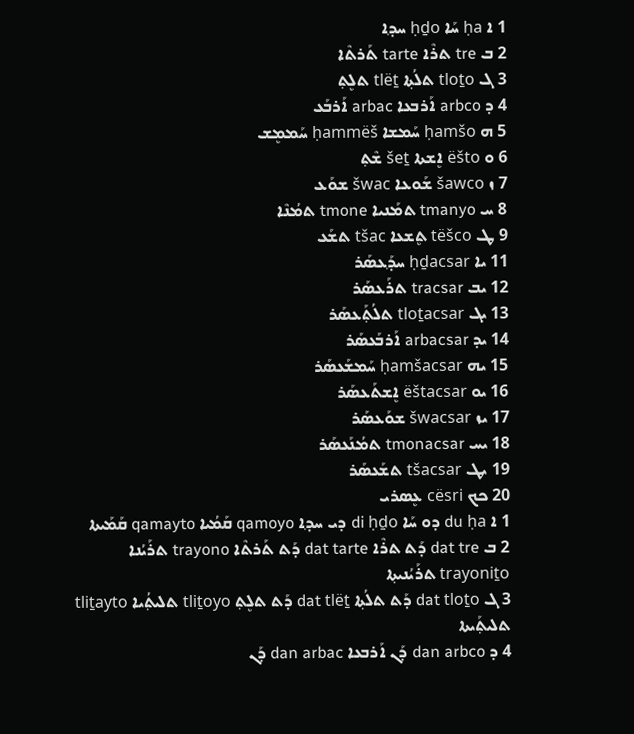1 ܐ ḥa ܚܰܐ ḥḏo ܚܕ݂ܐ
2 ܒ tre ܬܪܶܐ tarte ܬܰܪܬܶܐ
3 ܓ tloṯo ܬܠܳܬ݂ܐ tlëṯ ܬܠܷܬ݂
4 ܕ arbco ܐܰܪܒܥܐ arbac ܐܰܪܒܰܥ
5 ܗ ḥamšo ܚܰܡܫܐ ḥammëš ܚܰܡܡܷܫ
6 ܘ ëšto ܐܷܫܬܐ šeṯ ܫܶܬ݂
7 ܙ šawco ܫܰܘܥܐ šwac ܫܘܰܥ
8 ܚ tmanyo ܬܡܰܢܝܐ tmone ܬܡܳܢܶܐ
9 ܛ tëšco ܬܷܫܥܐ tšac ܬܫܰܥ
11 ܝܐ ḥḏacsar ܚܕ݂ܰܥܣܰܪ
12 ܝܒ tracsar ܬܪܰܥܣܰܪ
13 ܝܓ tloṯacsar ܬܠܳܬ݂ܰܥܣܰܪ
14 ܝܕ arbacsar ܐܰܪܒܰܥܣܰܪ
15 ܝܗ ḥamšacsar ܚܰܡܫܰܥܣܰܪ
16 ܝܘ ëštacsar ܐܷܫܬܰܥܣܰܪ
17 ܝܙ šwacsar ܫܘܰܥܣܰܪ
18 ܝܚ tmonacsar ܬܡܳܢܰܥܣܰܪ
19 ܝܛ tšacsar ܬܫܰܥܣܰܪ
20 ܟܟ cësri ܥܷܣܪܝ
1 ܐ du ḥa ܕܘ ܚܰܐ di ḥḏo ܕܝ ܚܕ݂ܐ qamoyo ܩܰܡܳܝܐ qamayto ܩܰܡܰܝܬܐ
2 ܒ dat tre ܕܰܬ ܬܪܶܐ dat tarte ܕܰܬ ܬܰܪܬܶܐ trayono ܬܪܰܝܳܢܐ trayoniṯo ܬܪܰܝܳܢܝܬ݂ܐ
3 ܓ dat tloṯo ܕܰܬ ܬܠܳܬ݂ܐ dat tlëṯ ܕܰܬ ܬܠܷܬ݂ tliṯoyo ܬܠܝܬ݂ܳܝܐ tliṯayto ܬܠܝܬ݂ܰܝܬܐ
4 ܕ dan arbco ܕܰܢ ܐܰܪܒܥܐ dan arbac ܕܰܢ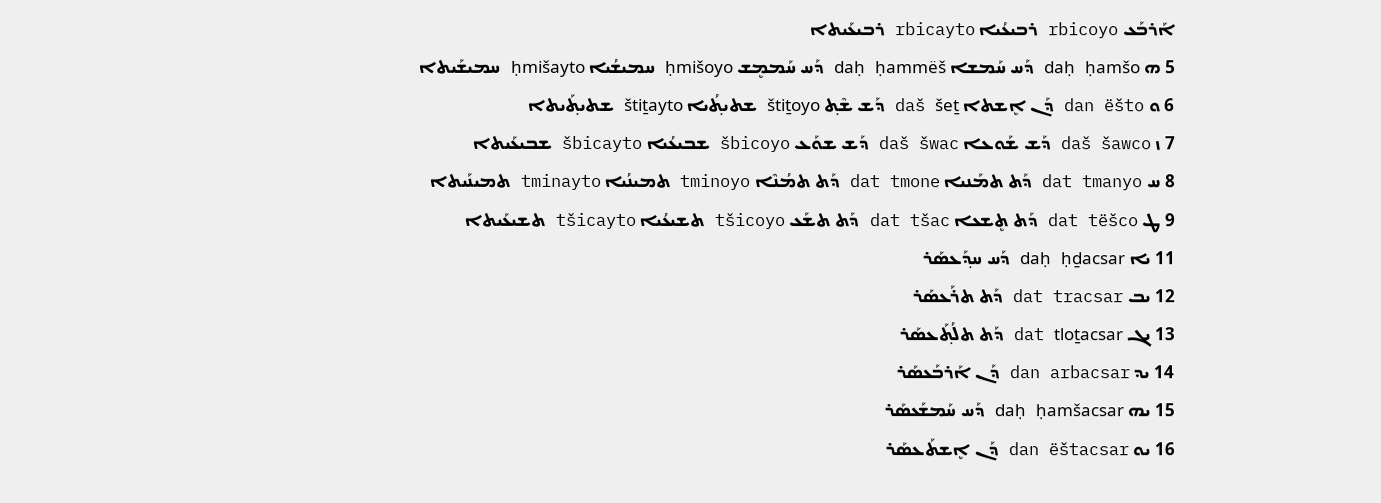ܐܰܪܒܰܥ rbicoyo ܪܒܝܥܳܝܐ rbicayto ܪܒܝܥܰܝܬܐ
5 ܗ daḥ ḥamšo ܕܰܚ ܚܰܡܫܐ daḥ ḥammëš ܕܰܚ ܚܰܡܡܷܫ ḥmišoyo ܚܡܝܫܳܝܐ ḥmišayto ܚܡܝܫܰܝܬܐ
6 ܘ dan ëšto ܕܰܢ ܐܷܫܬܐ daš šeṯ ܕܰܫ ܫܶܬ݂ štiṯoyo ܫܬܝܬ݂ܳܝܐ štiṯayto ܫܬܝܬ݂ܰܝܬܐ
7 ܙ daš šawco ܕܰܫ ܫܰܘܥܐ daš šwac ܕܰܫ ܫܘܰܥ šbicoyo ܫܒܝܥܳܝܐ šbicayto ܫܒܝܥܰܝܬܐ
8 ܚ dat tmanyo ܕܰܬ ܬܡܰܢܝܐ dat tmone ܕܰܬ ܬܡܳܢܶܐ tminoyo ܬܡܝܢܳܝܐ tminayto ܬܡܝܢܰܝܬܐ
9 ܛ dat tëšco ܕܰܬ ܬܷܫܥܐ dat tšac ܕܰܬ ܬܫܰܥ tšicoyo ܬܫܝܥܳܝܐ tšicayto ܬܫܝܥܰܝܬܐ
11 ܝܐ daḥ ḥḏacsar ܕܰܚ ܚܕ݂ܰܥܣܰܪ
12 ܝܒ dat tracsar ܕܰܬ ܬܪܰܥܣܰܪ
13 ܝܓ dat tloṯacsar ܕܰܬ ܬܠܳܬ݂ܰܥܣܰܪ
14 ܝܕ dan arbacsar ܕܰܢ ܐܰܪܒܰܥܣܰܪ
15 ܝܗ daḥ ḥamšacsar ܕܰܚ ܚܰܡܫܰܥܣܰܪ
16 ܝܘ dan ëštacsar ܕܰܢ ܐܷܫܬܰܥܣܰܪ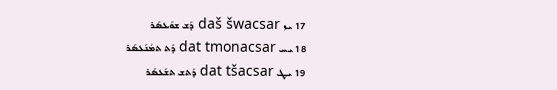17 ܝܙ daš šwacsar ܕܰܫ ܫܘܰܥܣܰܪ
18 ܝܚ dat tmonacsar ܕܰܬ ܬܡܳܢܰܥܣܰܪ
19 ܝܛ dat tšacsar ܕܰܬܫ ܬܫܰܥܣܰܪ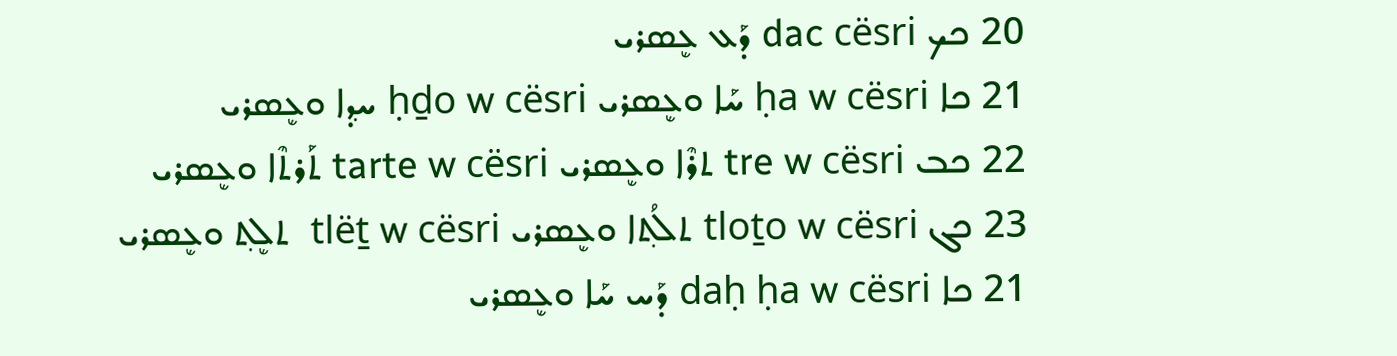20 ܟܟ dac cësri ܕܰܥ ܥܷܣܪܝ
21 ܟܐ ḥa w cësri ܚܰܐ ܘܥܷܣܪܝ ḥḏo w cësri ܚܕ݂ܐ ܘܥܷܣܪܝ
22 ܟܒ tre w cësri ܬܪܶܐ ܘܥܷܣܪܝ tarte w cësri ܬܰܪܬܶܐ ܘܥܷܣܪܝ
23 ܟܓ tloṯo w cësri ܬܠܳܬ݂ܐ ܘܥܷܣܪܝ tlëṯ w cësri  ܬܠܷܬ݂ ܘܥܷܣܪܝ
21 ܟܐ daḥ ḥa w cësri ܕܰܚ ܚܰܐ ܘܥܷܣܪܝ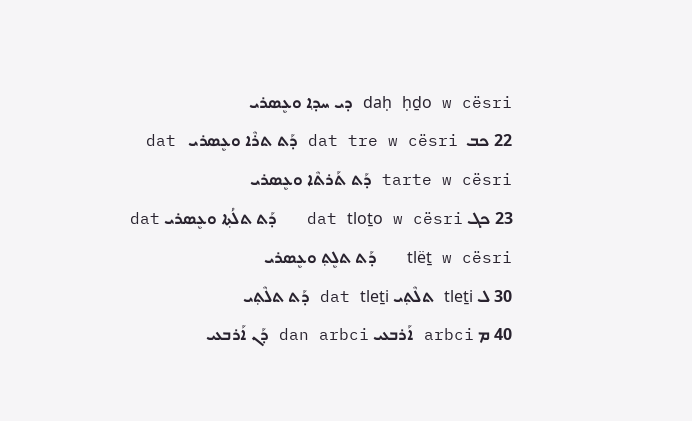daḥ ḥḏo w cësri ܕܝ ܚܕ݂ܐ ܘܥܷܣܪܝ
22 ܟܒ  dat tre w cësri ܕܰܬ ܬܪܶܐ ܘܥܷܣܪܝ   dat tarte w cësri ܕܰܬ ܬܰܪܬܶܐ ܘܥܷܣܪܝ
23 ܟܓ dat tloṯo w cësri   ܕܰܬ ܬܠܳܬ݂ܐ ܘܥܷܣܪܝ dat tlëṯ w cësri   ܕܰܬ ܬܠܷܬ݂ ܘܥܷܣܪܝ
30 ܠ tleṯi ܬܠܶܬ݂ܝ dat tleṯi ܕܰܬ ܬܠܶܬ݂ܝ
40 ܡ arbci ܐܰܪܒܥܝ dan arbci ܕܰܢ ܐܰܪܒܥܝ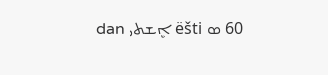60 ܣ ëšti ܐܷܫܬܝ dan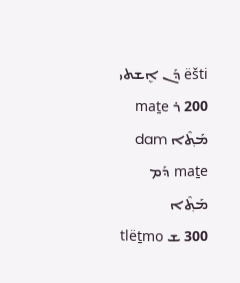ëšti ܕܰܢ ܐܷܫܬܝ
200 ܪ maṯe ܡܰܬ݂ܶܐ dam maṯe ܕܰܡ ܡܰܬ݂ܶܐ
300 ܫ tlëṯmo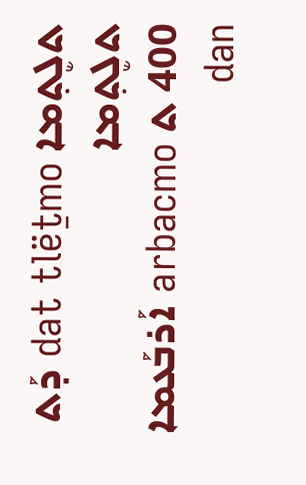ܬܠܷܬ݂ܡܐ dat tlëṯmo ܕܰܬ ܬܠܷܬ݂ܡܐ
400 ܬ arbacmo ܐܰܪܒܰܥܡܐ dan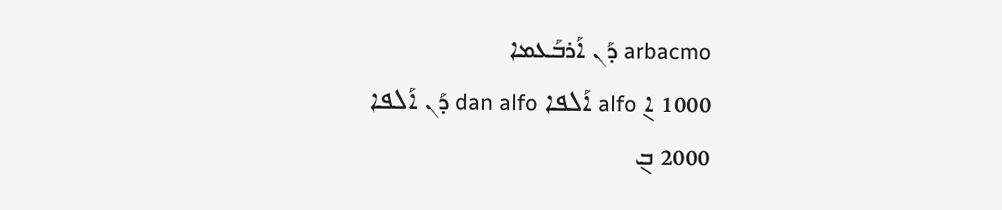arbacmo ܕܰܢ ܐܰܪܒܰܥܡܐ
1000 ܐ݈ alfo ܐܰܠܦܐ dan alfo ܕܰܢ ܐܰܠܦܐ
2000 ܒ݈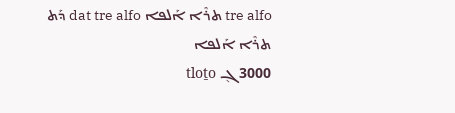tre alfo ܬܪܶܐ ܐܰܠܦܐ dat tre alfo ܕܰܬ ܬܪܶܐ ܐܰܠܦܐ
3000 ܓ݈ tloṯo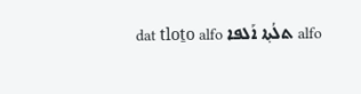alfo ܬܠܳܬ݂ܐ ܐܰܠܦܐ dat tloṯo alfo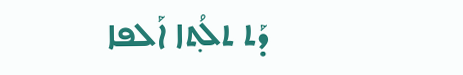ܕܰܬ ܬܠܳܬ݂ܐ ܐܰܠܦܐ